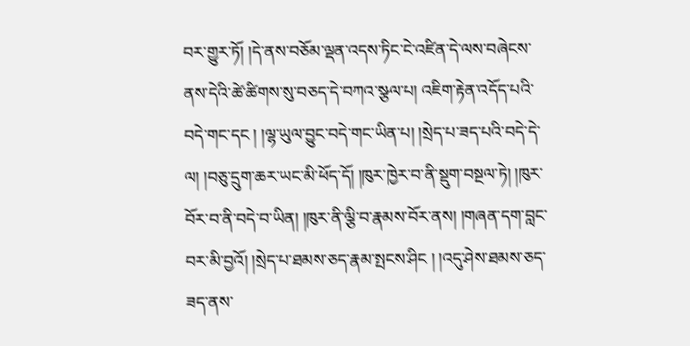བར་གྱུར་ཏོ། །དེ་ནས་བཅོམ་ལྡན་འདས་ཏིང་ངེ་འཛིན་དེ་ལས་བཞེངས་ནས་དེའི་ཚེ་ཚིགས་སུ་བཅད་དེ་བཀའ་སྩལ་པ། འཇིག་རྟེན་འདོད་པའི་བདེ་གང་དང ། །ལྷ་ཡུལ་བྱུང་བདེ་གང་ཡིན་པ། །སྲེད་པ་ཟད་པའི་བདེ་དེ་ལ། །བཅུ་དྲུག་ཆར་ཡང་མི་ཕོད་དོ། །ཁུར་ཁྱེར་བ་ནི་སྡུག་བསྔལ་ཏེ། །ཁུར་བོར་བ་ནི་བདེ་བ་ཡིན། །ཁུར་ནི་ལྕི་བ་རྣམས་བོར་ནས། །གཞན་དག་བླང་བར་མི་བྱའོ། །སྲེད་པ་ཐམས་ཅད་རྣམ་སྤངས་ཤིང ། །འདུ་ཤེས་ཐམས་ཅད་ཟད་ནས་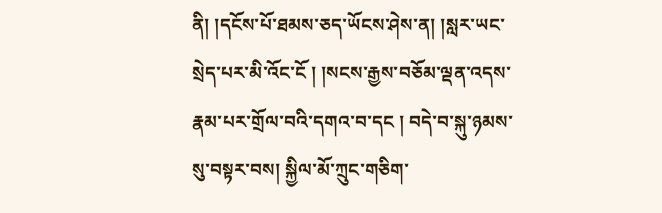ནི། །དངོས་པོ་ཐམས་ཅད་ཡོངས་ཤེས་ན། །སླར་ཡང་སྲེད་པར་མི་འོང་ངོ ། །སངས་རྒྱས་བཅོམ་ལྡན་འདས་རྣམ་པར་གྲོལ་བའི་དགའ་བ་དང ། བདེ་བ་སྐུ་ཉམས་སུ་བསྟར་བས། སྐྱིལ་མོ་ཀྲུང་གཅིག་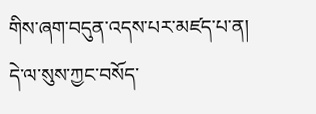གིས་ཞག་བདུན་འདས་པར་མཛད་པ་ན། དེ་ལ་སུས་ཀྱང་བསོད་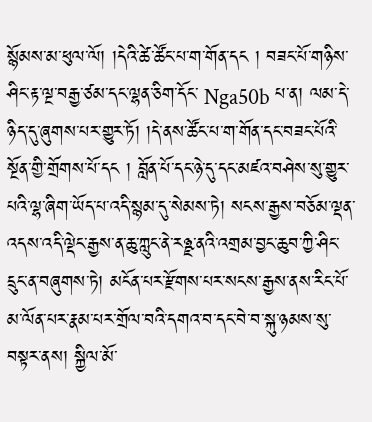སྙོམས་མ་ཕུལ་ལོ། །དེའི་ཚེ་ཚོང་པ་ག་གོན་དང ། བཟང་པོ་གཉིས་ཤིང་རྟ་ལྔ་བརྒྱ་ཙམ་དང་ལྷན་ཅིག་དོང་ Nga50b པ་ན། ལམ་དེ་ཉིད་དུ་ཞུགས་པར་གྱུར་ཏོ། །དེ་ནས་ཚོང་པ་ག་གོན་དང་བཟང་པོའི་སྔོན་གྱི་གྲོགས་པོ་དང ། བློན་པོ་དང་ཉེ་དུ་དང་མཛའ་བཤེས་སུ་གྱུར་པའི་ལྷ་ཞིག་ཡོད་པ་འདི་སྙམ་དུ་སེམས་ཏེ། སངས་རྒྱས་བཅོམ་ལྡན་འདས་འདི་ལྡེང་རྒྱས་ན་ཆུ་ཀླུང་ནེ་རཉྫ་ནའི་འགྲམ་བྱང་ཆུབ་ཀྱི་ཤིང་དྲུང་ན་བཞུགས་ཏེ། མངོན་པར་རྫོགས་པར་སངས་རྒྱས་ནས་རིང་པོ་མ་ལོན་པར་རྣམ་པར་གྲོལ་བའི་དགའ་བ་དང་བེ་བ་སྐུ་ཉམས་སུ་བསྟར་ནས། སྐྱིལ་མོ་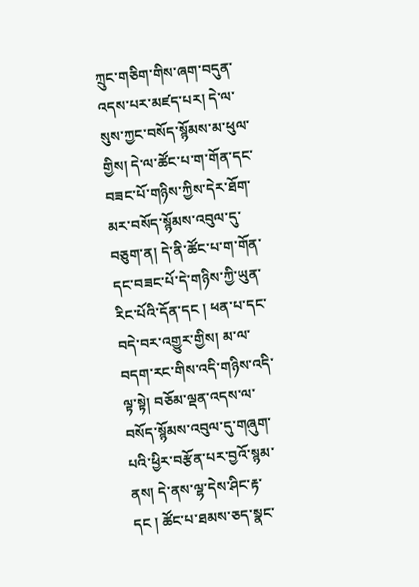ཀྲུང་གཅིག་གིས་ཞག་བདུན་འདས་པར་མཛད་པར། དེ་ལ་སུས་ཀྱང་བསོད་སྙོམས་མ་ཕུལ་གྱིས། དེ་ལ་ཚོང་པ་ག་གོན་དང་བཟང་པོ་གཉིས་ཀྱིས་དེར་ཐོག་མར་བསོད་སྙོམས་འབུལ་དུ་བཅུག་ན། དེ་ནི་ཚོང་པ་ག་གོན་དང་བཟང་པོ་དེ་གཉིས་ཀྱི་ཡུན་རིང་པོའི་དོན་དང ། ཕན་པ་དང་བདེ་བར་འགྱུར་གྱིས། མ་ལ་བདག་རང་གིས་འདི་གཉིས་འདི་ལྟ་སྟེ། བཅོམ་ལྡན་འདས་ལ་བསོད་སྙོམས་འབུལ་དུ་གཞུག་པའི་ཕྱིར་བརྩོན་པར་བྱའོ་སྙམ་ནས། དེ་ནས་ལྷ་དེས་ཤིང་རྟ་དང ། ཚོང་པ་ཐམས་ཅད་སྣང་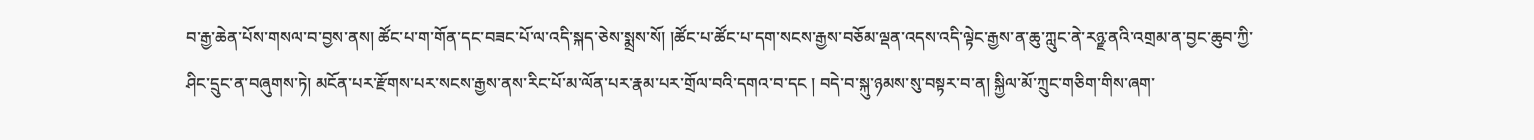བ་རྒྱ་ཆེན་པོས་གསལ་བ་བྱས་ནས། ཚོང་པ་ག་གོན་དང་བཟང་པོ་ལ་འདི་སྐད་ཅེས་སྨྲས་སོ། །ཚོང་པ་ཚོང་པ་དག་སངས་རྒྱས་བཅོམ་ལྡན་འདས་འདི་ལྟེང་རྒྱས་ན་ཆུ་ཀླུང་ནེ་རཉྫ་ནའི་འགྲམ་ན་བྱང་ཆུབ་ཀྱི་ཤིང་དྲུང་ན་བཞུགས་ཏེ། མངོན་པར་རྫོགས་པར་སངས་རྒྱས་ནས་རིང་པོ་མ་ལོན་པར་རྣམ་པར་གྲོལ་བའི་དགའ་བ་དང ། བདེ་བ་སྐུ་ཉམས་སུ་བསྟར་བ་ན། སྐྱིལ་མོ་ཀྲུང་གཅིག་གིས་ཞག་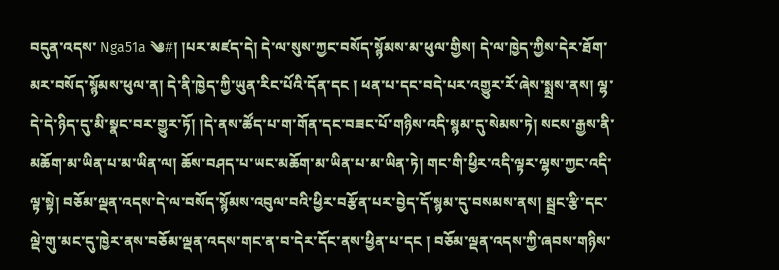བདུན་འདས་ Nga51a ༄#། །པར་མཛད་དེ། དེ་ལ་སུས་ཀྱང་བསོད་སྙོམས་མ་ཕུལ་གྱིས། དེ་ལ་ཁྱེད་ཀྱིས་དེར་ཐོག་མར་བསོད་སྙོམས་ཕུལ་ན། དེ་ནི་ཁྱེད་ཀྱི་ཡུན་རིང་པོའི་དོན་དང ། ཕན་པ་དང་བདེ་པར་འགྱུར་རོ་ཞེས་སྨྲས་ནས། ལྷ་དེ་དེ་ཉིད་དུ་མི་སྣང་བར་གྱུར་ཏོ། །དེ་ནས་ཚོད་པ་ག་གོན་དང་བཟང་པོ་གཉིས་འདི་སྙམ་དུ་སེམས་ཏེ། སངས་རྒྱས་ནི་མཆོག་མ་ཡིན་པ་མ་ཡིན་ལ། ཆོས་བཤད་པ་ཡང་མཆོག་མ་ཡིན་པ་མ་ཡིན་ཏེ། གང་གི་ཕྱིར་འདི་ལྟར་ལྷས་ཀྱང་འདི་ལྟ་སྟེ། བཅོམ་ལྡན་འདས་དེ་ལ་བསོད་སྙོམས་འབུལ་བའི་ཕྱིར་བརྩོན་པར་བྱེད་དོ་སྙམ་དུ་བསམས་ནས། སྦྲང་རྩི་དང་ལྡེ་གུ་མང་དུ་ཁྱེར་ནས་བཅོམ་ལྡན་འདས་གང་ན་བ་དེར་དོང་ནས་ཕྱིན་པ་དང ། བཅོམ་ལྡན་འདས་ཀྱི་ཞབས་གཉིས་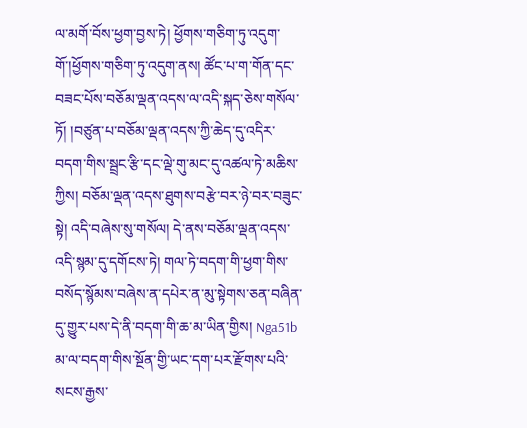ལ་མགོ་བོས་ཕྱག་བྱས་ཏེ། ཕྱོགས་གཅིག་ཏུ་འདུག་གོ་།ཕྱོགས་གཅིག་ཏུ་འདུག་ནས། ཚོང་པ་ག་གོན་དང་བཟང་པོས་བཅོམ་ལྡན་འདས་ལ་འདི་སྐད་ཅེས་གསོལ་ཏོ། །བཙུན་པ་བཅོམ་ལྡན་འདས་ཀྱི་ཆེད་དུ་འདིར་བདག་གིས་སྦྲང་རྩི་དང་ལྡེ་གུ་མང་དུ་འཚལ་ཏེ་མཆིས་ཀྱིས། བཅོམ་ལྡན་འདས་ཐུགས་བརྩེ་བར་ཉེ་བར་བཟུང་སྟེ། འདི་བཞེས་སུ་གསོལ། དེ་ནས་བཅོམ་ལྡན་འདས་འདི་སྙམ་དུ་དགོངས་ཏེ། གལ་ཏེ་བདག་གི་ཕྱག་གིས་བསོད་སྙོམས་བཞེས་ན་དཔེར་ན་མུ་སྟེགས་ཅན་བཞིན་དུ་གྱུར་པས་དེ་ནི་བདག་གི་ཆ་མ་ཡིན་གྱིས། Nga51b མ་ལ་བདག་གིས་སྔོན་གྱི་ཡང་དག་པར་རྫོགས་པའི་སངས་རྒྱས་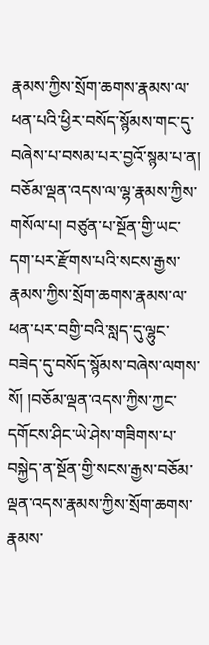རྣམས་ཀྱིས་སྲོག་ཆགས་རྣམས་ལ་ཕན་པའི་ཕྱིར་བསོད་སྙོམས་གང་དུ་བཞེས་པ་བསམ་པར་བྱའོ་སྙམ་པ་ན། བཅོམ་ལྡན་འདས་ལ་ལྷ་རྣམས་ཀྱིས་གསོལ་པ། བཙུན་པ་སྔོན་གྱི་ཡང་དག་པར་རྫོགས་པའི་སངས་རྒྱས་རྣམས་ཀྱིས་སྲོག་ཆགས་རྣམས་ལ་ཕན་པར་བགྱི་བའི་སླད་དུ་ལྷུང་བཟེད་དུ་བསོད་སྙོམས་བཞེས་ལགས་སོ། །བཅོམ་ལྡན་འདས་ཀྱིས་ཀྱང་དགོངས་ཤིང་ཡེ་ཤེས་གཟིགས་པ་བསྐྱེད་ན་སྔོན་གྱི་སངས་རྒྱས་བཅོམ་ལྡན་འདས་རྣམས་ཀྱིས་སྲོག་ཆགས་རྣམས་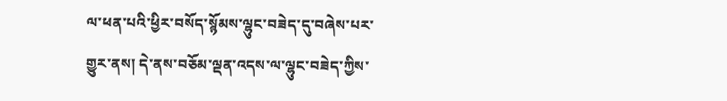ལ་ཕན་པའི་ཕྱིར་བསོད་སྙོམས་ལྷུང་བཟེད་དུ་བཞེས་པར་གྱུར་ནས། དེ་ནས་བཅོམ་ལྡན་འདས་ལ་ལྷུང་བཟེད་ཀྱིས་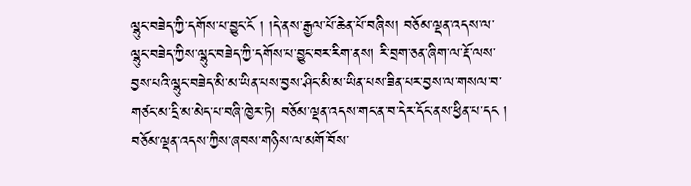ལྷུང་བཟེད་ཀྱི་དགོས་པ་བྱུང་ངོ ། །དེ་ནས་རྒྱལ་པོ་ཆེན་པོ་བཞིས། བཅོམ་ལྡན་འདས་ལ་ལྷུང་བཟེད་ཀྱིས་ལྷུང་བཟེད་ཀྱི་དགོས་པ་བྱུང་བར་རིག་ནས། རི་བྲག་ཅན་ཞིག་ལ་རྡོ་ལས་བྱས་པའི་ལྷུང་བཟེད་མི་མ་ཡིན་པས་བྱས་ཤིང་མི་མ་ཡིན་པས་ཟིན་པར་བྱས་ལ་གསལ་བ་གཙང་མ་དྲི་མ་མེད་པ་བཞི་ཁྱེར་ཏེ། བཅོམ་ལྡན་འདས་གང་ན་བ་དེར་དོང་ནས་ཕྱིན་པ་དང ། བཅོམ་ལྡན་འདས་ཀྱིས་ཞབས་གཉིས་ལ་མགོ་བོས་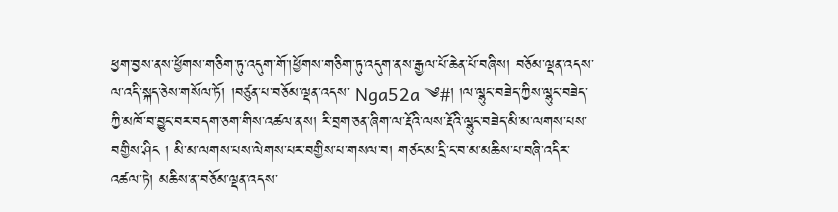ཕྱག་བྱས་ནས་ཕྱོགས་གཅིག་ཏུ་འདུག་གོ་།ཕྱོགས་གཅིག་ཏུ་འདུག་ནས་རྒྱལ་པོ་ཆེན་པོ་བཞིས། བཅོམ་ལྡན་འདས་ལ་འདི་སྐད་ཅེས་གསོལ་ཏོ། །བཙུན་པ་བཅོམ་ལྡན་འདས་ Nga52a ༄#། །ལ་ལྷུང་བཟེད་ཀྱིས་ལྷུང་བཟེད་ཀྱི་མཁོ་བ་བྱུང་བར་བདག་ཅག་གིས་འཚལ་ནས། རི་བྲག་ཅན་ཞིག་ལ་རྡོའི་ལས་རྡོའི་ལྷུང་བཟེད་མི་མ་ལགས་པས་བགྱིས་ཤིང ། མི་མ་ལགས་པས་ལེགས་པར་བགྱིས་པ་གསལ་བ། གཙང་མ་དྲི་ང་བ་མ་མཆིས་པ་བཞི་འདིར་འཚལ་ཏེ། མཆིས་ན་བཅོམ་ལྡན་འདས་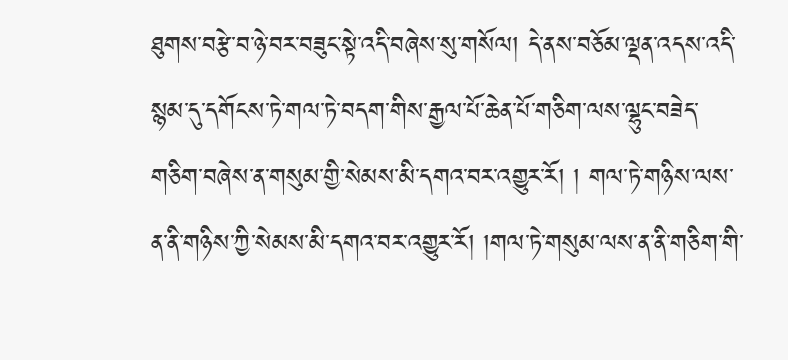ཐུགས་བརྩེ་བ་ཉེ་བར་བཟུང་སྟེ་འདི་བཞེས་སུ་གསོལ། དེ་ནས་བཅོམ་ལྡན་འདས་འདི་སྙམ་དུ་དགོངས་ཏེ་གལ་ཏེ་བདག་གིས་རྒྱལ་པོ་ཆེན་པོ་གཅིག་ལས་ལྷུང་བཟེད་གཅིག་བཞེས་ན་གསུམ་གྱི་སེམས་མི་དགའ་བར་འགྱུར་རོ། ། གལ་ཏེ་གཉིས་ལས་ན་ནི་གཉིས་ཀྱི་སེམས་མི་དགའ་བར་འགྱུར་རོ། །གལ་ཏེ་གསུམ་ལས་ན་ནི་གཅིག་གི་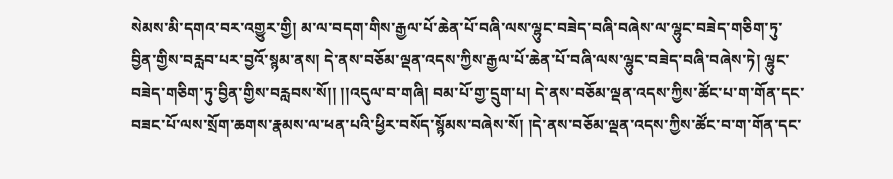སེམས་མི་དགའ་བར་འགྱུར་གྱི། མ་ལ་བདག་གིས་རྒྱལ་པོ་ཆེན་པོ་བཞི་ལས་ལྷུང་བཟེད་བཞི་བཞེས་ལ་ལྷུང་བཟེད་གཅིག་ཏུ་བྱིན་གྱིས་བརླབ་པར་བྱའོ་སྙམ་ནས། དེ་ནས་བཅོམ་ལྡན་འདས་ཀྱིས་རྒྱལ་པོ་ཆེན་པོ་བཞི་ལས་ལྷུང་བཟེད་བཞི་བཞེས་ཏེ། ལྷུང་བཟེད་གཅིག་ཏུ་བྱིན་གྱིས་བརླབས་སོ།། །།འདུལ་བ་གཞི། བམ་པོ་གྱ་དྲུག་པ། དེ་ནས་བཅོམ་ལྡན་འདས་ཀྱིས་ཚོང་པ་ག་གོན་དང་བཟང་པོ་ལས་སྲོག་ཆགས་རྣམས་ལ་ཕན་པའི་ཕྱིར་བསོད་སྙོམས་བཞེས་སོ། །དེ་ནས་བཅོམ་ལྡན་འདས་ཀྱིས་ཚོང་བ་ག་གོན་དང་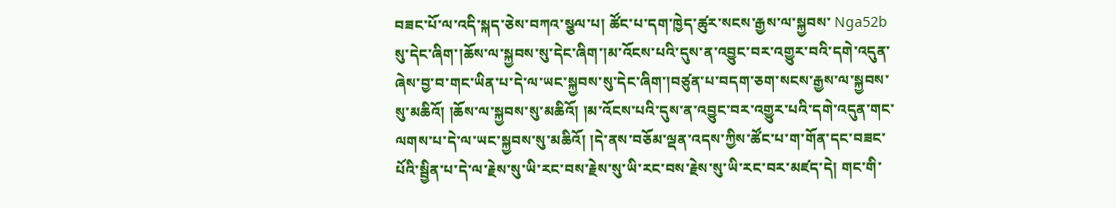བཟང་པོ་ལ་འདི་སྐད་ཅེས་བཀའ་སྩལ་པ། ཚོང་པ་དག་ཁྱེད་ཚུར་སངས་རྒྱས་ལ་སྐྱབས་ Nga52b སུ་དེང་ཞིག་།ཆོས་ལ་སྐྱབས་སུ་དེང་ཞིག་།མ་འོངས་པའི་དུས་ན་འབྱུང་བར་འགྱུར་བའི་དགེ་འདུན་ཞེས་བྱ་བ་གང་ཡིན་པ་དེ་ལ་ཡང་སྐྱབས་སུ་དེང་ཞིག་།བཙུན་པ་བདག་ཅག་སངས་རྒྱས་ལ་སྐྱབས་སུ་མཆིའོ། །ཆོས་ལ་སྐྱབས་སུ་མཆིའོ། །མ་འོངས་པའི་དུས་ན་འབྱུང་བར་འགྱུར་པའི་དགེ་འདུན་གང་ལགས་པ་དེ་ལ་ཡང་སྐྱབས་སུ་མཆིའོ། །དེ་ནས་བཅོམ་ལྡན་འདས་ཀྱིས་ཚོང་པ་ག་གོན་དང་བཟང་པོའི་སྦྱིན་པ་དེ་ལ་རྗེས་སུ་ཡི་རང་བས་རྗེས་སུ་ཡི་རང་བས་རྗེས་སུ་ཡི་རང་བར་མཛད་དེ། གང་གི་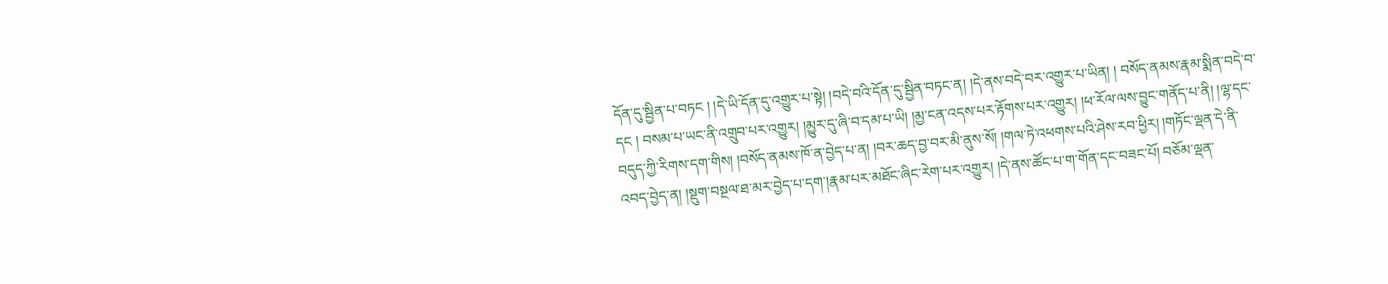དོན་དུ་སྦྱིན་པ་བཏང ། །དེ་ཡི་དོན་དུ་འགྱུར་པ་སྟེ། །བདེ་བའི་དོན་དུ་སྦྱིན་བཏང་ན། །དེ་ནས་བདེ་བར་འགྱུར་པ་ཡིན། ། བསོད་ནམས་རྣམ་སྨིན་བདེ་བ་དང ། བསམ་པ་ཡང་ནི་འགྲུབ་པར་འགྱུར། །མྱུར་དུ་ཞི་བ་དམ་པ་ཡི། །མྱ་ངན་འདས་པར་རྟོགས་པར་འགྱུར། །ཕ་རོལ་ལས་བྱུང་གནོད་པ་ནི། །ལྷ་དང་བདུད་ཀྱི་རིགས་དག་གིས། །བསོད་ནམས་ཁོ་ན་བྱེད་པ་ན། །བར་ཆད་བྱ་བར་མི་ནུས་སོ། །གལ་ཏེ་འཕགས་པའི་ཤེས་རབ་ཕྱིར། །གཏོང་ལྡན་དེ་ནི་འབད་བྱེད་ན། །སྡུག་བསྔལ་ཐ་མར་བྱེད་པ་དག་།རྣམ་པར་མཐོང་ཞིང་རེག་པར་འགྱུར། །དེ་ནས་ཚོང་པ་ག་གོན་དང་བཟང་པོ། བཅོམ་ལྡན་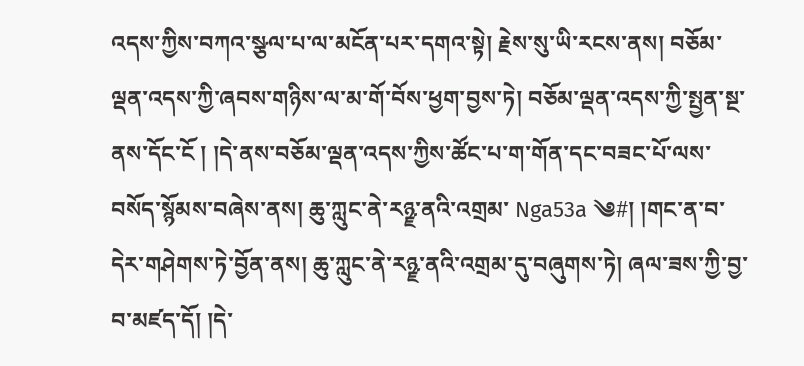འདས་ཀྱིས་བཀའ་སྩལ་པ་ལ་མངོན་པར་དགའ་སྟེ། རྗེས་སུ་ཡི་རངས་ནས། བཅོམ་ལྡན་འདས་ཀྱི་ཞབས་གཉིས་ལ་མ་གོ་བོས་ཕྱག་བྱས་ཏེ། བཅོམ་ལྡན་འདས་ཀྱི་སྤྱན་སྔ་ནས་དོང་ངོ ། །དེ་ནས་བཅོམ་ལྡན་འདས་ཀྱིས་ཚོང་པ་ག་གོན་དང་བཟང་པོ་ལས་བསོད་སྙོམས་བཞེས་ནས། ཆུ་ཀླུང་ནེ་རཉྫ་ནའི་འགྲམ་ Nga53a ༄#། །གང་ན་བ་དེར་གཤེགས་ཏེ་བྱོན་ནས། ཆུ་ཀླུང་ནེ་རཉྫ་ནའི་འགྲམ་དུ་བཞུགས་ཏེ། ཞལ་ཟས་ཀྱི་བྱ་བ་མཛད་དོ། །དེ་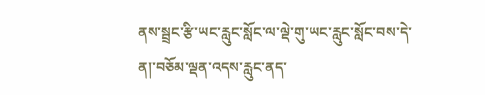ནས་སྦྲང་རྩི་ཡང་རླུང་སློང་ལ་ལྡེ་གུ་ཡང་རླུང་སློང་བས་དེ་ན།་བཅོམ་ལྡན་འདས་རླུང་ནད་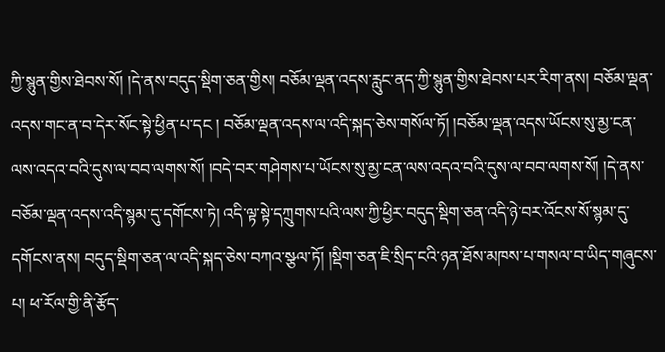ཀྱི་སྙུན་གྱིས་ཐེབས་སོ། །དེ་ནས་བདུད་སྡིག་ཅན་གྱིས། བཅོམ་ལྡན་འདས་རླུང་ནད་ཀྱི་སྙུན་གྱིས་ཐེབས་པར་རིག་ནས། བཅོམ་ལྡན་འདས་གང་ན་བ་དེར་སོང་སྟེ་ཕྱིན་པ་དང ། བཅོམ་ལྡན་འདས་ལ་འདི་སྐད་ཅེས་གསོལ་ཏོ། །བཅོམ་ལྡན་འདས་ཡོངས་སུ་མྱ་ངན་ལས་འདའ་བའི་དུས་ལ་བབ་ལགས་སོ། །བདེ་བར་གཤེགས་པ་ཡོངས་སུ་མྱ་ངན་ལས་འདའ་བའི་དུས་ལ་བབ་ལགས་སོ། །དེ་ནས་བཅོམ་ལྡན་འདས་འདི་སྙམ་དུ་དགོངས་ཏེ། འདི་ལྟ་སྟེ་དཀྲུགས་པའི་ལས་ཀྱི་ཕྱིར་བདུད་སྡིག་ཅན་འདི་ཉེ་བར་འོངས་སོ་སྙམ་དུ་དགོངས་ནས། བདུད་སྡིག་ཅན་ལ་འདི་སྐད་ཅེས་བཀའ་སྩལ་ཏོ། །སྡིག་ཅན་ཇི་སྲིད་ངའི་ཉན་ཐོས་མཁས་པ་གསལ་བ་ཡིད་གཞུངས་པ། ཕ་རོལ་གྱི་ནི་རྩོད་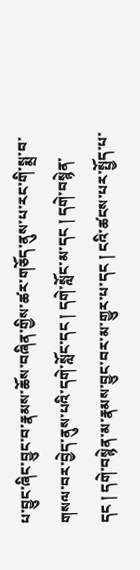པ་བྱུང་ཞིང་བྱུང་བ་རྣམས་ཆོས་བཞིན་གྱིས་ཚར་གཅོད་ནུས་པ་རང་གི་སྨྲ་བ་གསལ་བར་བྱེད་ནུས་པའི་དགེ་སློང་དང ། དགེ་སློང་མ་དང ། དགེ་བསྙེན་དང ། དགེ་བསྙེན་མ་རྣམས་བྱུང་བར་མ་གྱུར་པ་དང ། ངའི་ཚངས་པར་སྤྱོད་པ་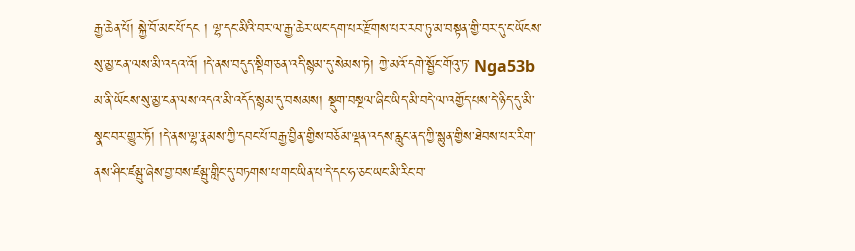རྒྱ་ཆེན་པོ། སྐྱེ་བོ་མང་པོ་དང ། ལྷ་དང་མིའི་བར་ལ་རྒྱ་ཆེར་ཡང་དག་པར་རྫོགས་པར་རབ་ཏུ་མ་བསྟན་གྱི་བར་དུ་ང་ཡོངས་སུ་མྱ་ངན་ལས་མི་འདའ་འོ། །དེ་ནས་བདུད་སྡིག་ཅན་འདི་སྙམ་དུ་སེམས་ཏེ། ཀྱེ་མའོ་དགེ་སྦྱོང་གོའུ་ཏ་ Nga53b མ་ནི་ཡོངས་སུ་མྱ་ངན་ལས་འདའ་མི་འདོད་སྙམ་དུ་བསམས། སྡུག་བསྔལ་ཞིང་ཡིད་མི་བདེ་ལ་འགྱོད་པས་དེ་ཉིད་དུ་མི་སྣང་བར་གྱུར་ཏོ། །དེ་ནས་ལྷ་རྣམས་ཀྱི་དབང་པོ་བརྒྱ་བྱིན་གྱིས་བཅོམ་ལྡན་འདས་རླུང་ནད་ཀྱི་སྙུན་གྱིས་ཐེབས་པར་རིག་ནས་ཤིང་ཛམྦུ་ཞེས་བྱ་བས་ཛམྦུ་གླིང་དུ་བཏགས་པ་གང་ཡིན་པ་དེ་དང་ཧ་ཅང་ཡང་མི་རིང་བ་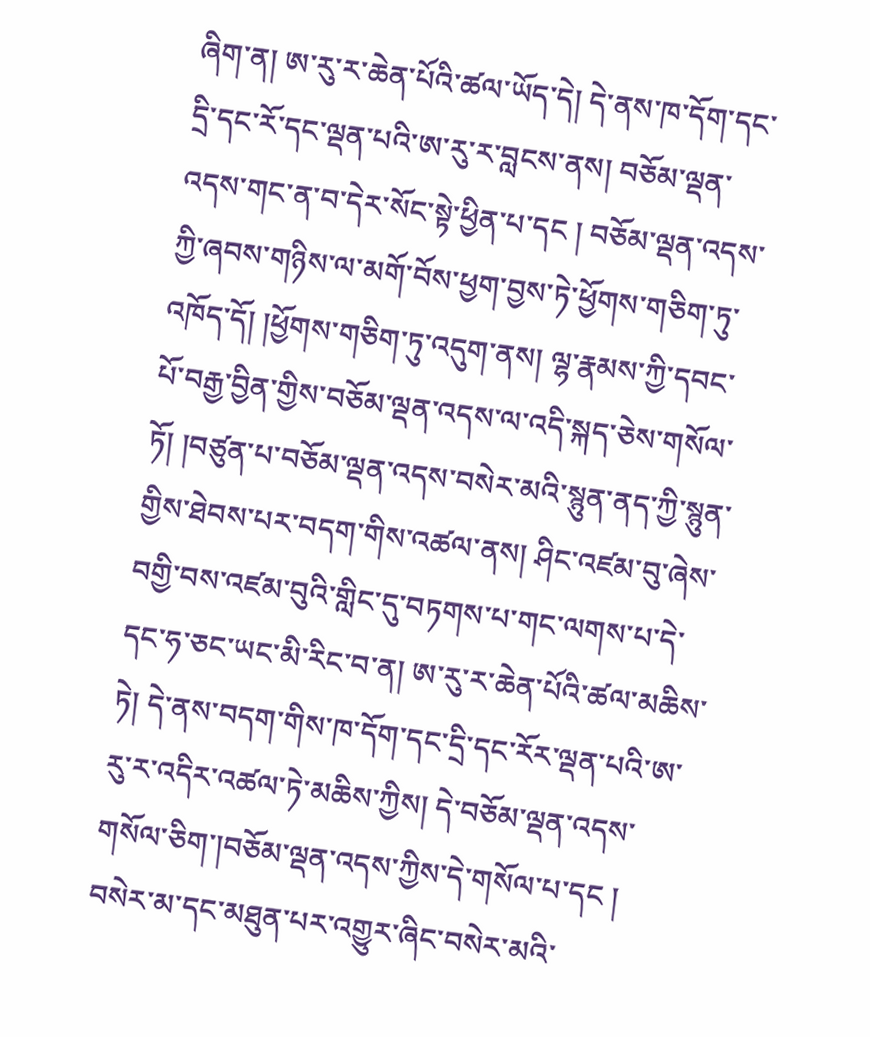ཞིག་ན། ཨ་རུ་ར་ཆེན་པོའི་ཚལ་ཡོད་དེ། དེ་ནས་ཁ་དོག་དང་དྲི་དང་རོ་དང་ལྡན་པའི་ཨ་རུ་ར་བླངས་ནས། བཅོམ་ལྡན་འདས་གང་ན་བ་དེར་སོང་སྟེ་ཕྱིན་པ་དང ། བཅོམ་ལྡན་འདས་ཀྱི་ཞབས་གཉིས་ལ་མགོ་བོས་ཕྱག་བྱས་ཏེ་ཕྱོགས་གཅིག་ཏུ་འཁོད་དོ། །ཕྱོགས་གཅིག་ཏུ་འདུག་ནས། ལྷ་རྣམས་ཀྱི་དབང་པོ་བརྒྱ་བྱིན་གྱིས་བཅོམ་ལྡན་འདས་ལ་འདི་སྐད་ཅེས་གསོལ་ཏོ། །བཙུན་པ་བཅོམ་ལྡན་འདས་བསེར་མའི་སྙུན་ནད་ཀྱི་སྙུན་གྱིས་ཐེབས་པར་བདག་གིས་འཚལ་ནས། ཤིང་འཛམ་བུ་ཞེས་བགྱི་བས་འཛམ་བུའི་གླིང་དུ་བཏགས་པ་གང་ལགས་པ་དེ་དང་ཧ་ཅང་ཡང་མི་རིང་བ་ན། ཨ་རུ་ར་ཆེན་པོའི་ཚལ་མཆིས་ཏེ། དེ་ནས་བདག་གིས་ཁ་དོག་དང་དྲི་དང་རོར་ལྡན་པའི་ཨ་རུ་ར་འདིར་འཚལ་ཏེ་མཆིས་ཀྱིས། དེ་བཅོམ་ལྡན་འདས་གསོལ་ཅིག་།བཅོམ་ལྡན་འདས་ཀྱིས་དེ་གསོལ་པ་དང ། བསེར་མ་དང་མཐུན་པར་འགྱུར་ཞིང་བསེར་མའི་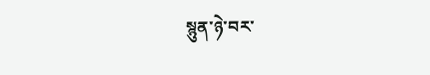སྙུན་ཉེ་བར་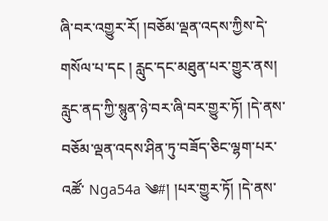ཞི་བར་འགྱུར་རོ། །བཅོམ་ལྡན་འདས་ཀྱིས་དེ་གསོལ་པ་དང ། རླུང་དང་མཐུན་པར་གྱུར་ནས། རླུང་ནད་ཀྱི་སྙུན་ཉེ་བར་ཞི་བར་གྱུར་ཏོ། །དེ་ནས་བཅོམ་ལྡན་འདས་ཤིན་ཏུ་བཟོད་ཅིང་ལྷག་པར་འཚོ་ Nga54a ༄#། །པར་གྱུར་ཏོ། །དེ་ནས་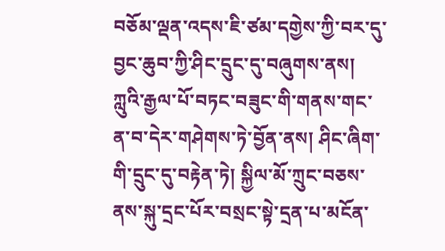བཅོམ་ལྡན་འདས་ཇི་ཙམ་དགྱེས་ཀྱི་བར་དུ་བྱང་ཆུབ་ཀྱི་ཤིང་དྲུང་དུ་བཞུགས་ནས། ཀླུའི་རྒྱལ་པོ་བཏང་བཟུང་གི་གནས་གང་ན་བ་དེར་གཤེགས་ཏེ་བྱོན་ནས། ཤིང་ཞིག་གི་དྲུང་དུ་བརྟེན་ཏེ། སྐྱིལ་མོ་ཀྲུང་བཅས་ནས་སྐུ་དྲང་པོར་བསྲང་སྟེ་དྲན་པ་མངོན་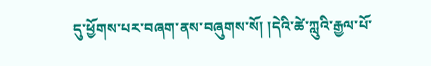དུ་ཕྱོགས་པར་བཞག་ནས་བཞུགས་སོ། །དེའི་ཚེ་ཀླུའི་རྒྱལ་པོ་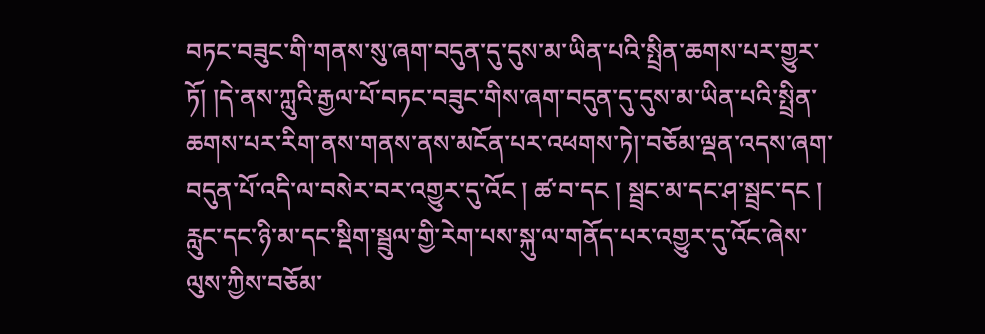བཏང་བཟུང་གི་གནས་སུ་ཞག་བདུན་དུ་དུས་མ་ཡིན་པའི་སྤྲིན་ཆགས་པར་གྱུར་ཏོ། །དེ་ནས་ཀླུའི་རྒྱལ་པོ་བཏང་བཟུང་གིས་ཞག་བདུན་དུ་དུས་མ་ཡིན་པའི་སྤྲིན་ཆགས་པར་རིག་ནས་གནས་ནས་མངོན་པར་འཕགས་ཏེ།་བཅོམ་ལྡན་འདས་ཞག་བདུན་པོ་འདི་ལ་བསེར་བར་འགྱུར་དུ་འོང ། ཚ་བ་དང ། སྦྲང་མ་དང་ཤ་སྦྲང་དང ། རླུང་དང་ཉི་མ་དང་སྡིག་སྦྲུལ་གྱི་རེག་པས་སྐུ་ལ་གནོད་པར་འགྱུར་དུ་འོང་ཞེས་ལུས་ཀྱིས་བཅོམ་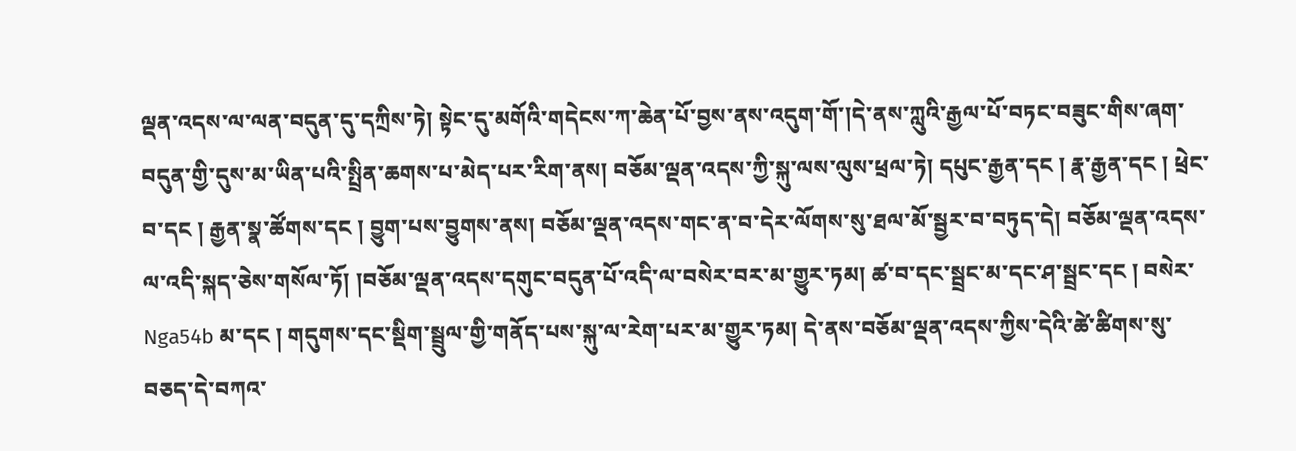ལྡན་འདས་ལ་ལན་བདུན་དུ་དཀྲིས་ཏེ། སྟེང་དུ་མགོའི་གདེངས་ཀ་ཆེན་པོ་བྱས་ནས་འདུག་གོ་།དེ་ནས་ཀླུའི་རྒྱལ་པོ་བཏང་བཟུང་གིས་ཞག་བདུན་གྱི་དུས་མ་ཡིན་པའི་སྤྲིན་ཆགས་པ་མེད་པར་རིག་ནས། བཅོམ་ལྡན་འདས་ཀྱི་སྐུ་ལས་ལུས་ཕྲལ་ཏེ། དཔུང་རྒྱན་དང ། རྣ་རྒྱན་དང ། ཕྲེང་བ་དང ། རྒྱན་སྣ་ཚོགས་དང ། བྱུག་པས་བྱུགས་ནས། བཅོམ་ལྡན་འདས་གང་ན་བ་དེར་ལོགས་སུ་ཐལ་མོ་སྦྱར་བ་བཏུད་དེ། བཅོམ་ལྡན་འདས་ལ་འདི་སྐད་ཅེས་གསོལ་ཏོ། །བཅོམ་ལྡན་འདས་དགུང་བདུན་པོ་འདི་ལ་བསེར་བར་མ་གྱུར་ཏམ། ཚ་བ་དང་སྦྲང་མ་དང་ཤ་སྦྲང་དང ། བསེར་ Nga54b མ་དང ། གདུགས་དང་སྡིག་སྦྲུལ་གྱི་གནོད་པས་སྐུ་ལ་རེག་པར་མ་གྱུར་ཏམ། དེ་ནས་བཅོམ་ལྡན་འདས་ཀྱིས་དེའི་ཚེ་ཚིགས་སུ་བཅད་དེ་བཀའ་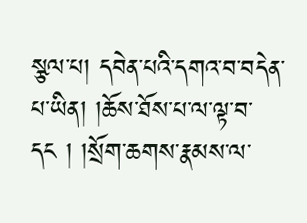སྩལ་པ། དབེན་པའི་དགའ་བ་བདེན་པ་ཡིན། །ཆོས་ཐོས་པ་ལ་ལྟ་བ་དང ། །སྲོག་ཆགས་རྣམས་ལ་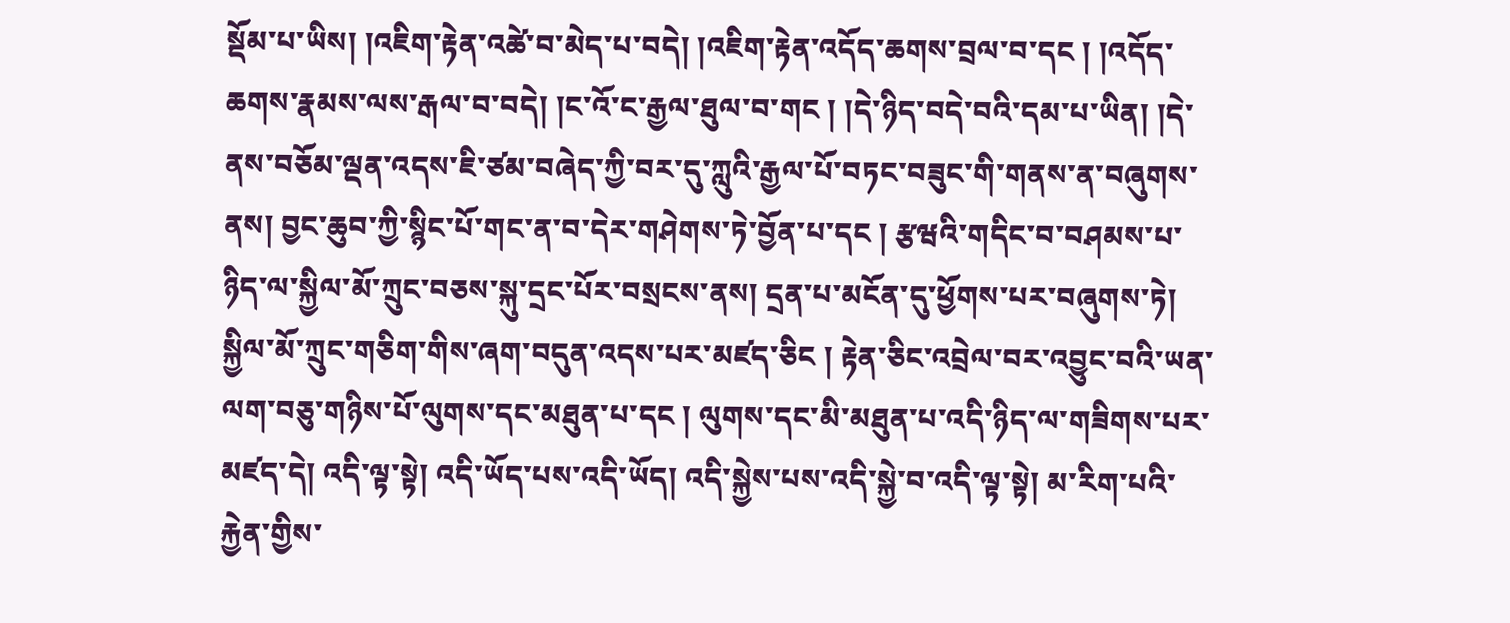སྡོམ་པ་ཡིས། །འཇིག་རྟེན་འཚེ་བ་མེད་པ་བདེ། །འཇིག་རྟེན་འདོད་ཆགས་བྲལ་བ་དང ། །འདོད་ཆགས་རྣམས་ལས་རྒལ་བ་བདེ། །ང་འོ་ང་རྒྱལ་ཐུལ་བ་གང ། །དེ་ཉིད་བདེ་བའི་དམ་པ་ཡིན། །དེ་ནས་བཅོམ་ལྡན་འདས་ཇི་ཙམ་བཞེད་ཀྱི་བར་དུ་ཀླུའི་རྒྱལ་པོ་བཏང་བཟུང་གི་གནས་ན་བཞུགས་ནས། བྱང་ཆུབ་ཀྱི་སྙིང་པོ་གང་ན་བ་དེར་གཤེགས་ཏེ་བྱོན་པ་དང ། རྩཝའི་གདིང་བ་བཤམས་པ་ཉིད་ལ་སྐྱིལ་མོ་ཀྲུང་བཅས་སྐུ་དྲང་པོར་བསྲངས་ནས། དྲན་པ་མངོན་དུ་ཕྱོགས་པར་བཞུགས་ཏེ། སྐྱིལ་མོ་ཀྲུང་གཅིག་གིས་ཞག་བདུན་འདས་པར་མཛད་ཅིང ། རྟེན་ཅིང་འབྲེལ་བར་འབྱུང་བའི་ཡན་ལག་བཅུ་གཉིས་པོ་ལུགས་དང་མཐུན་པ་དང ། ལུགས་དང་མི་མཐུན་པ་འདི་ཉིད་ལ་གཟིགས་པར་མཛད་དེ། འདི་ལྟ་སྟེ། འདི་ཡོད་པས་འདི་ཡོད། འདི་སྐྱེས་པས་འདི་སྐྱེ་བ་འདི་ལྟ་སྟེ། མ་རིག་པའི་རྐྱེན་གྱིས་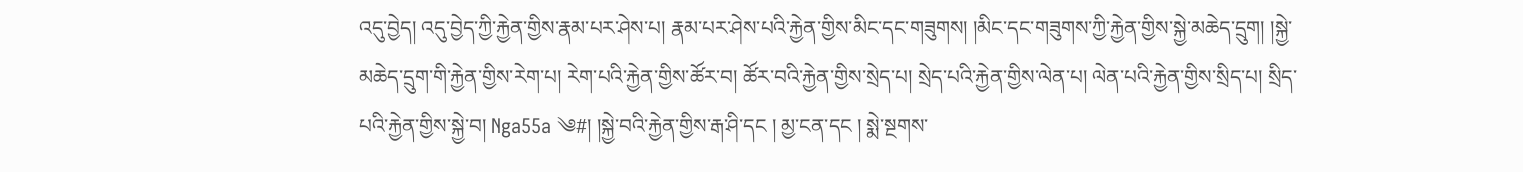འདུ་བྱེད། འདུ་བྱེད་ཀྱི་རྐྱེན་གྱིས་རྣམ་པར་ཤེས་པ། རྣམ་པར་ཤེས་པའི་རྐྱེན་གྱིས་མིང་དང་གཟུགས། །མིང་དང་གཟུགས་ཀྱི་རྐྱེན་གྱིས་སྐྱེ་མཆེད་དྲུག། །སྐྱེ་མཆེད་དྲུག་གི་རྐྱེན་གྱིས་རེག་པ། རེག་པའི་རྐྱེན་གྱིས་ཚོར་བ། ཚོར་བའི་རྐྱེན་གྱིས་སྲེད་པ། སྲེད་པའི་རྐྱེན་གྱིས་ལེན་པ། ལེན་པའི་རྐྱེན་གྱིས་སྲིད་པ། སྲིད་པའི་རྐྱེན་གྱིས་སྐྱེ་བ། Nga55a ༄#། །སྐྱེ་བའི་རྐྱེན་གྱིས་རྒ་ཤི་དང ། མྱ་ངན་དང ། སྨེ་སྔགས་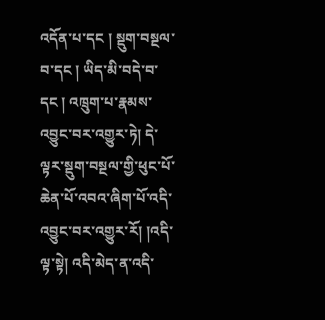འདོན་པ་དང ། སྡུག་བསྔལ་བ་དང ། ཡིད་མི་བདེ་བ་དང ། འཁྲུག་པ་རྣམས་འབྱུང་བར་འགྱུར་ཏེ། དེ་ལྟར་སྡུག་བསྔལ་གྱི་ཕུང་པོ་ཆེན་པོ་འབའ་ཞིག་པོ་འདི་འབྱུང་བར་འགྱུར་རོ། །འདི་ལྟ་སྟེ། འདི་མེད་ན་འདི་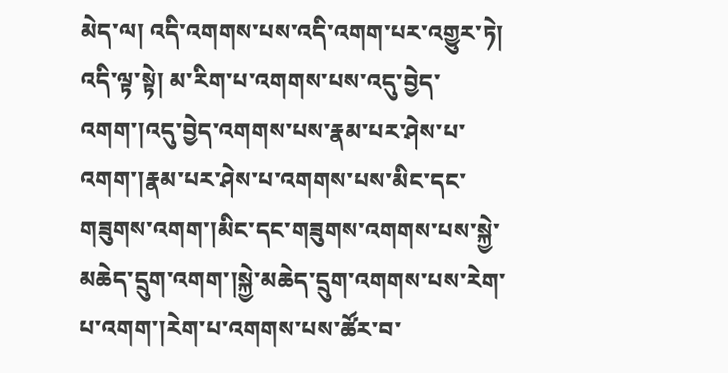མེད་ལ། འདི་འགགས་པས་འདི་འགག་པར་འགྱུར་ཏེ། འདི་ལྟ་སྟེ། མ་རིག་པ་འགགས་པས་འདུ་བྱེད་འགག་།འདུ་བྱེད་འགགས་པས་རྣམ་པར་ཤེས་པ་འགག་།རྣམ་པར་ཤེས་པ་འགགས་པས་མིང་དང་གཟུགས་འགག་།མིང་དང་གཟུགས་འགགས་པས་སྐྱེ་མཆེད་དྲུག་འགག་།སྐྱེ་མཆེད་དྲུག་འགགས་པས་རེག་པ་འགག་།རེག་པ་འགགས་པས་ཚོར་བ་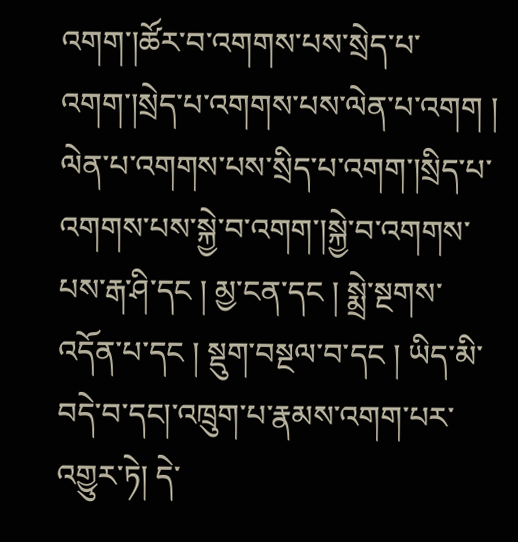འགག་།ཚོར་བ་འགགས་པས་སྲེད་པ་འགག་།སྲེད་པ་འགགས་པས་ལེན་པ་འགག ། ལེན་པ་འགགས་པས་སྲིད་པ་འགག་།སྲིད་པ་འགགས་པས་སྐྱེ་བ་འགག་།སྐྱེ་བ་འགགས་པས་རྒ་ཤི་དང ། མྱ་ངན་དང ། སྨྲེ་སྔགས་འདོན་པ་དང ། སྡུག་བསྔལ་བ་དང ། ཡིད་མི་བདེ་བ་དང།་འཁྲུག་པ་རྣམས་འགག་པར་འགྱུར་ཏེ། དེ་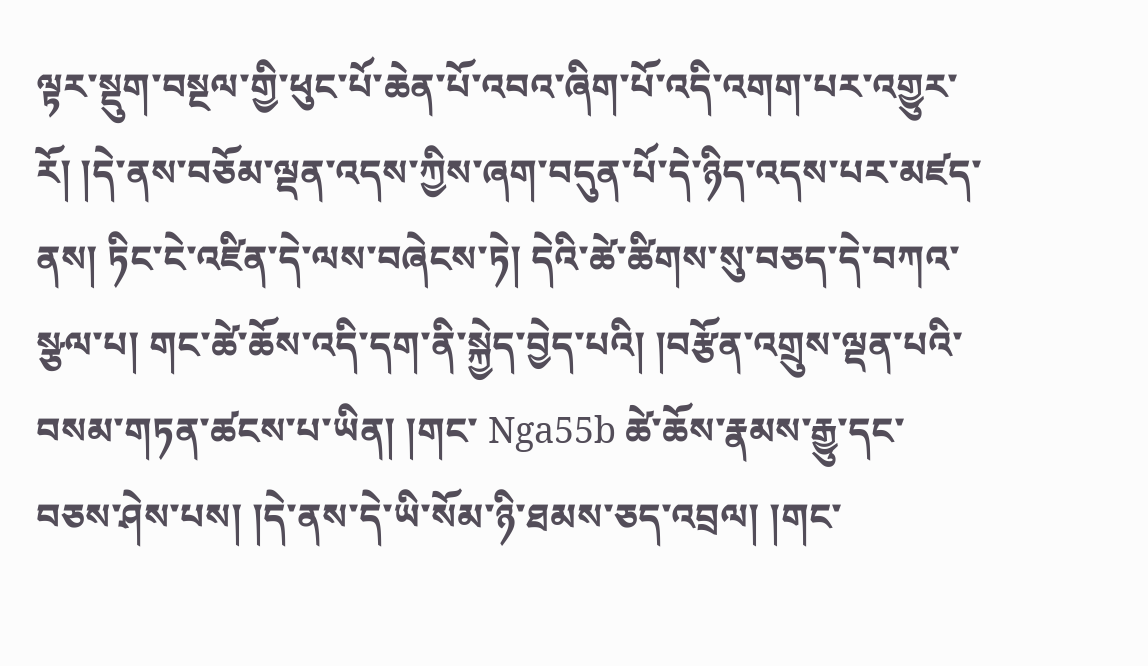ལྟར་སྡུག་བསྔལ་གྱི་ཕུང་པོ་ཆེན་པོ་འབའ་ཞིག་པོ་འདི་འགག་པར་འགྱུར་རོ། །དེ་ནས་བཅོམ་ལྡན་འདས་ཀྱིས་ཞག་བདུན་པོ་དེ་ཉིད་འདས་པར་མཛད་ནས། ཏིང་ངེ་འཛིན་དེ་ལས་བཞེངས་ཏེ། དེའི་ཚེ་ཚིགས་སུ་བཅད་དེ་བཀའ་སྩལ་པ། གང་ཚེ་ཆོས་འདི་དག་ནི་སྐྱེད་བྱེད་པའི། །བརྩོན་འགྲུས་ལྡན་པའི་བསམ་གཏན་ཚངས་པ་ཡིན། །གང་ Nga55b ཚེ་ཆོས་རྣམས་རྒྱུ་དང་བཅས་ཤེས་པས། །དེ་ནས་དེ་ཡི་སོམ་ཉི་ཐམས་ཅད་འབྲལ། །གང་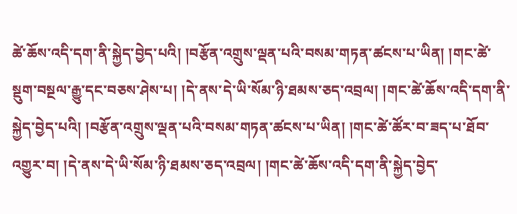ཚེ་ཆོས་འདི་དག་ནི་སྐྱེད་བྱེད་པའི། །བརྩོན་འགྲུས་ལྡན་པའི་བསམ་གཏན་ཚངས་པ་ཡིན། །གང་ཚེ་སྡུག་བསྔལ་རྒྱུ་དང་བཅས་ཤེས་པ། །དེ་ནས་དེ་ཡི་སོམ་ཉི་ཐམས་ཅད་འབྲལ། །གང་ཚེ་ཆོས་འདི་དག་ནི་སྐྱེད་བྱེད་པའི། །བརྩོན་འགྲུས་ལྡན་པའི་བསམ་གཏན་ཚངས་པ་ཡིན། །གང་ཚེ་ཚོར་བ་ཟད་པ་ཐོབ་འགྱུར་བ། །དེ་ནས་དེ་ཡི་སོམ་ཉི་ཐམས་ཅད་འབྲལ། །གང་ཚེ་ཆོས་འདི་དག་ནི་སྐྱེད་བྱེད་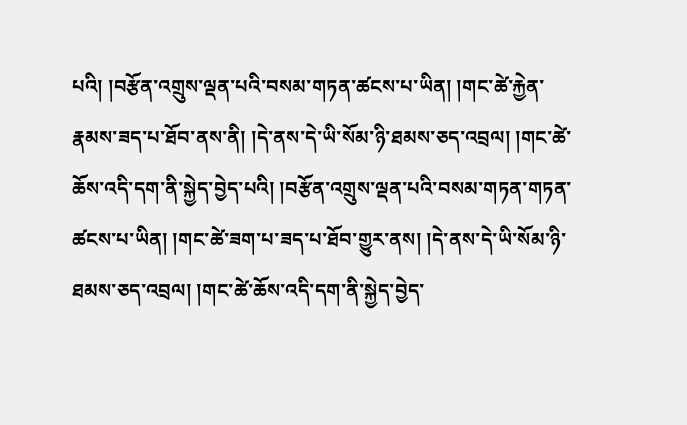པའི། །བརྩོན་འགྲུས་ལྡན་པའི་བསམ་གཏན་ཚངས་པ་ཡིན། །གང་ཚེ་རྐྱེན་རྣམས་ཟད་པ་ཐོབ་ནས་ནི། །དེ་ནས་དེ་ཡི་སོམ་ཉི་ཐམས་ཅད་འབྲལ། །གང་ཚེ་ཆོས་འདི་དག་ནི་སྐྱེད་བྱེད་པའི། །བརྩོན་འགྲུས་ལྡན་པའི་བསམ་གཏན་གཏན་ཚངས་པ་ཡིན། །གང་ཚེ་ཟག་པ་ཟད་པ་ཐོབ་གྱུར་ནས། །དེ་ནས་དེ་ཡི་སོམ་ཉི་ཐམས་ཅད་འབྲལ། །གང་ཚེ་ཆོས་འདི་དག་ནི་སྐྱེད་བྱེད་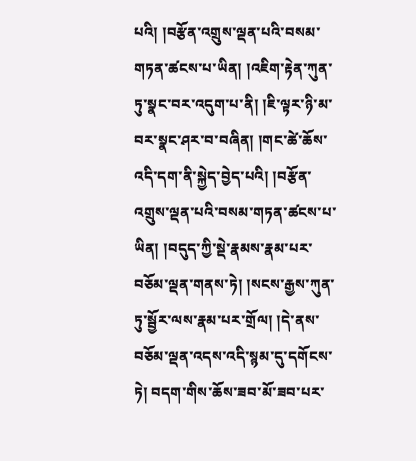པའི། །བརྩོན་འགྲུས་ལྡན་པའི་བསམ་གཏན་ཚངས་པ་ཡིན། །འཇིག་རྟེན་ཀུན་ཏུ་སྣང་བར་འདུག་པ་ནི། །ཇི་ལྟར་ཉི་མ་བར་སྣང་ཤར་བ་བཞིན། །གང་ཚེ་ཆོས་འདི་དག་ནི་སྐྱེད་བྱེད་པའི། །བརྩོན་འགྲུས་ལྡན་པའི་བསམ་གཏན་ཚངས་པ་ཡིན། །བདུད་ཀྱི་སྡེ་རྣམས་རྣམ་པར་བཅོམ་ལྡན་གནས་ཏེ། །སངས་རྒྱས་ཀུན་ཏུ་སྦྱོར་ལས་རྣམ་པར་གྲོལ། །དེ་ནས་བཅོམ་ལྡན་འདས་འདི་སྙམ་དུ་དགོངས་ཏེ། བདག་གིས་ཆོས་ཟབ་མོ་ཟབ་པར་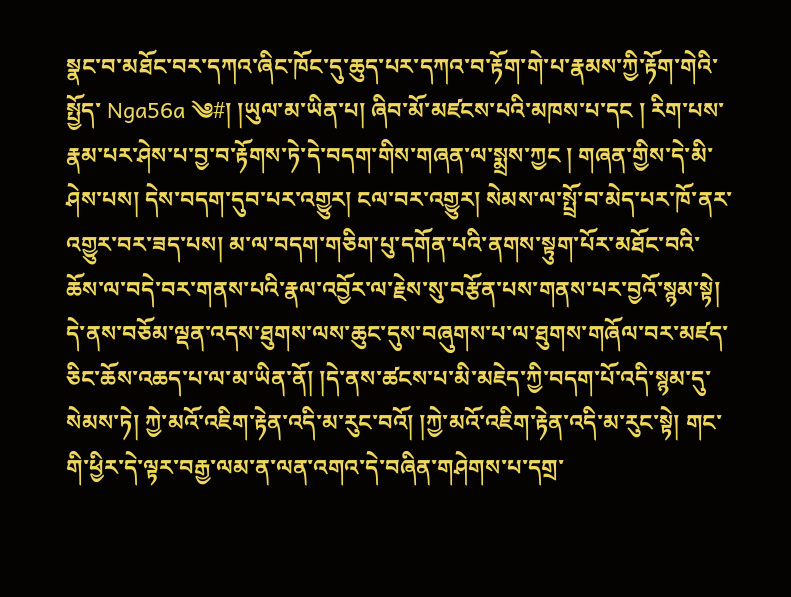སྣང་བ་མཐོང་བར་དཀའ་ཞིང་ཁོང་དུ་ཆུད་པར་དཀའ་བ་རྟོག་གེ་པ་རྣམས་ཀྱི་རྟོག་གེའི་སྤྱོད་ Nga56a ༄#། །ཡུལ་མ་ཡིན་པ། ཞིབ་མོ་མཛངས་པའི་མཁས་པ་དང ། རིག་པས་རྣམ་པར་ཤེས་པ་བྱ་བ་རྟོགས་ཏེ་དེ་བདག་གིས་གཞན་ལ་སྨྲས་ཀྱང ། གཞན་གྱིས་དེ་མི་ཤེས་པས། དེས་བདག་དུབ་པར་འགྱུར། ངལ་བར་འགྱུར། སེམས་ལ་སྤྲོ་བ་མེད་པར་ཁོ་ནར་འགྱུར་བར་ཟད་པས། མ་ལ་བདག་གཅིག་པུ་དགོན་པའི་ནགས་སྟུག་པོར་མཐོང་བའི་ཆོས་ལ་བདེ་བར་གནས་པའི་རྣལ་འབྱོར་ལ་རྗེས་སུ་བརྩོན་པས་གནས་པར་བྱའོ་སྙམ་སྟེ། དེ་ནས་བཅོམ་ལྡན་འདས་ཐུགས་ལས་ཆུང་དུས་བཞུགས་པ་ལ་ཐུགས་གཞོལ་བར་མཛད་ཅིང་ཆོས་འཆད་པ་ལ་མ་ཡིན་ནོ། །དེ་ནས་ཚངས་པ་མི་མཇེད་ཀྱི་བདག་པོ་འདི་སྙམ་དུ་སེམས་ཏེ། ཀྱེ་མའོ་འཇིག་རྟེན་འདི་མ་རུང་བའོ། །ཀྱེ་མའོ་འཇིག་རྟེན་འདི་མ་རུང་སྟེ། གང་གི་ཕྱིར་དེ་ལྟར་བརྒྱ་ལམ་ན་ལན་འགའ་དེ་བཞིན་གཤེགས་པ་དགྲ་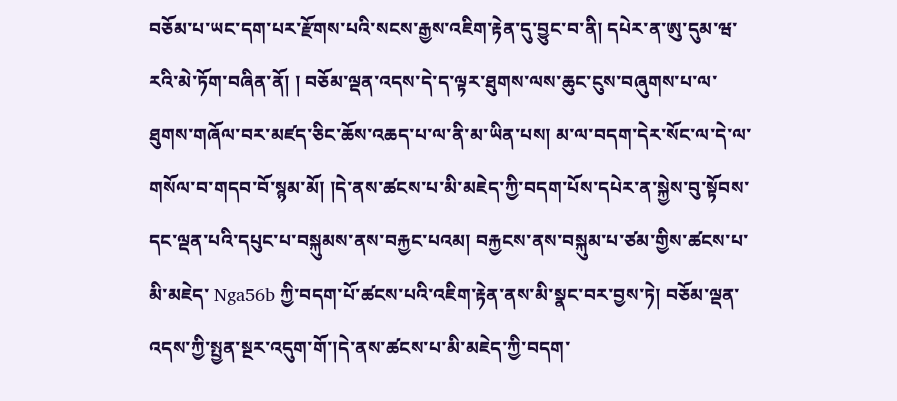བཅོམ་པ་ཡང་དག་པར་རྫོགས་པའི་སངས་རྒྱས་འཇིག་རྟེན་དུ་བྱུང་བ་ནི། དཔེར་ན་ཨུ་དུམ་ཝ་རའི་མེ་ཏོག་བཞིན་ནོ། ། བཅོམ་ལྡན་འདས་དེ་ད་ལྟར་ཐུགས་ལས་ཆུང་ངུས་བཞུགས་པ་ལ་ཐུགས་གཞོལ་བར་མཛད་ཅིང་ཆོས་འཆད་པ་ལ་ནི་མ་ཡིན་པས། མ་ལ་བདག་དེར་སོང་ལ་དེ་ལ་གསོལ་བ་གདབ་བོ་སྙམ་མོ། །དེ་ནས་ཚངས་པ་མི་མཇེད་ཀྱི་བདག་པོས་དཔེར་ན་སྐྱེས་བུ་སྟོབས་དང་ལྡན་པའི་དཔུང་པ་བསྐུམས་ནས་བརྐྱང་པའམ། བརྐྱངས་ནས་བསྐུམ་པ་ཙམ་གྱིས་ཚངས་པ་མི་མཇེད་ Nga56b ཀྱི་བདག་པོ་ཚངས་པའི་འཇིག་རྟེན་ནས་མི་སྣང་བར་བྱས་ཏེ། བཅོམ་ལྡན་འདས་ཀྱི་སྤྱན་སྔར་འདུག་གོ་།དེ་ནས་ཚངས་པ་མི་མཇེད་ཀྱི་བདག་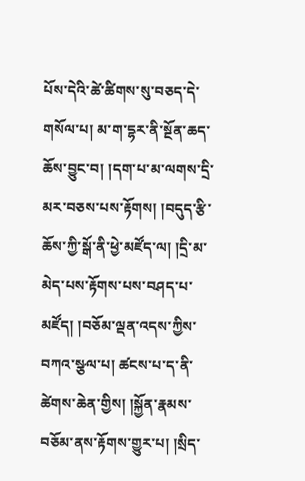པོས་དེའི་ཚེ་ཚིགས་སུ་བཅད་དེ་གསོལ་པ། མ་ག་དྷར་ནི་སྔོན་ཆད་ཆོས་བྱུང་བ། །དག་པ་མ་ལགས་དྲི་མར་བཅས་པས་རྟོགས། །བདུད་རྩི་ཆོས་ཀྱི་སྒོ་ནི་ཕྱེ་མཛོད་ལ། །དྲི་མ་མེད་པས་རྟོགས་པས་བཤད་པ་མཛོད། །བཅོམ་ལྡན་འདས་ཀྱིས་བཀའ་སྩལ་པ། ཚངས་པ་ད་ནི་ཚེགས་ཆེན་གྱིས། །སྐྱོན་རྣམས་བཅོམ་ནས་རྟོགས་གྱུར་པ། །སྲིད་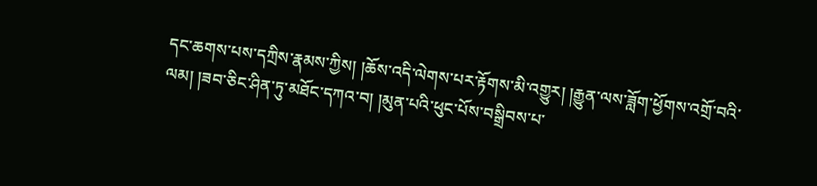དང་ཆགས་པས་དཀྲིས་རྣམས་ཀྱིས། །ཆོས་འདི་ལེགས་པར་རྟོགས་མི་འགྱུར། །རྒྱུན་ལས་ཟློག་ཕྱོགས་འགྲོ་བའི་ལམ། །ཟབ་ཅིང་ཤིན་ཏུ་མཐོང་དཀའ་བ། །མུན་པའི་ཕུང་པོས་བསྒྲིབས་པ་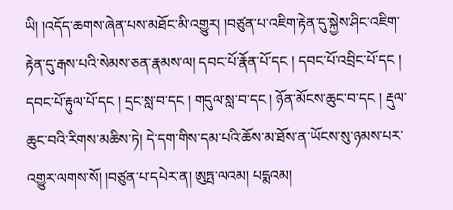ཡི། །འདོད་ཆགས་ཞེན་པས་མཐོང་མི་འགྱུར། །བཙུན་པ་འཇིག་རྟེན་དུ་སྐྱེས་ཤིང་འཇིག་རྟེན་དུ་རྒས་པའི་སེམས་ཅན་རྣམས་ལ། དབང་པོ་རྣོན་པོ་དང ། དབང་པོ་འབྲིང་པོ་དང ། དབང་པོ་རྟུལ་པོ་དང ། དྲང་སླ་བ་དང ། གདུལ་སླ་བ་དང ། ཉོན་མོངས་ཆུང་བ་དང ། རྡུལ་ཆུང་བའི་རིགས་མཆིས་ཏེ། དེ་དག་གིས་དམ་པའི་ཆོས་མ་ཐོས་ན་ཡོངས་སུ་ཉམས་པར་འགྱུར་ལགས་སོ། །བཙུན་པ་དཔེར་ན། ཨུཏྤ་ལའམ། པདྨའམ།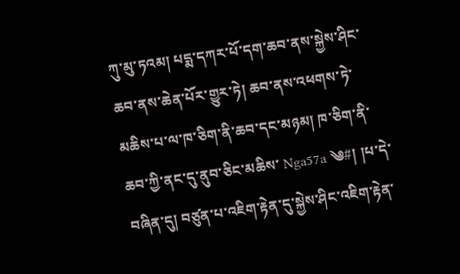ཀུ་མུ་ཏའམ། པདྨ་དཀར་པོ་དག་ཆབ་ནས་སྐྱེས་ཤིང་ཆབ་ནས་ཆེན་པོར་གྱུར་ཏེ། ཆབ་ནས་འཕགས་ཏེ་མཆིས་པ་ལ་ཁ་ཅིག་ནི་ཆབ་དང་མཉམ། ཁ་ཅིག་ནི་ཆབ་ཀྱི་ནང་དུ་ནུབ་ཅིང་མཆིས་ Nga57a ༄#། །པ་དེ་བཞིན་དུ། བཙུན་པ་འཇིག་རྟེན་དུ་སྐྱེས་ཤིང་འཇིག་རྟེན་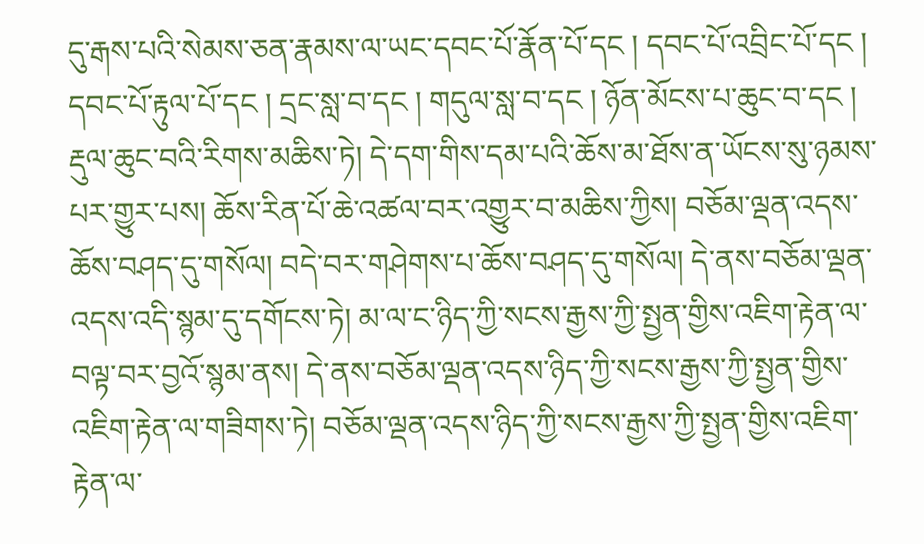དུ་རྒས་པའི་སེམས་ཅན་རྣམས་ལ་ཡང་དབང་པོ་རྣོན་པོ་དང ། དབང་པོ་འབྲིང་པོ་དང ། དབང་པོ་རྟུལ་པོ་དང ། དྲང་སླ་བ་དང ། གདུལ་སླ་བ་དང ། ཉོན་མོངས་པ་ཆུང་བ་དང ། རྡུལ་ཆུང་བའི་རིགས་མཆིས་ཏེ། དེ་དག་གིས་དམ་པའི་ཆོས་མ་ཐོས་ན་ཡོངས་སུ་ཉམས་པར་གྱུར་པས། ཆོས་རིན་པོ་ཆེ་འཚལ་བར་འགྱུར་བ་མཆིས་ཀྱིས། བཅོམ་ལྡན་འདས་ཆོས་བཤད་དུ་གསོལ། བདེ་བར་གཤེགས་པ་ཆོས་བཤད་དུ་གསོལ། དེ་ནས་བཅོམ་ལྡན་འདས་འདི་སྙམ་དུ་དགོངས་ཏེ། མ་ལ་ང་ཉིད་ཀྱི་སངས་རྒྱས་ཀྱི་སྤྱན་གྱིས་འཇིག་རྟེན་ལ་བལྟ་བར་བྱའོ་སྙམ་ནས། དེ་ནས་བཅོམ་ལྡན་འདས་ཉིད་ཀྱི་སངས་རྒྱས་ཀྱི་སྤྱན་གྱིས་འཇིག་རྟེན་ལ་གཟིགས་ཏེ། བཅོམ་ལྡན་འདས་ཉིད་ཀྱི་སངས་རྒྱས་ཀྱི་སྤྱན་གྱིས་འཇིག་རྟེན་ལ་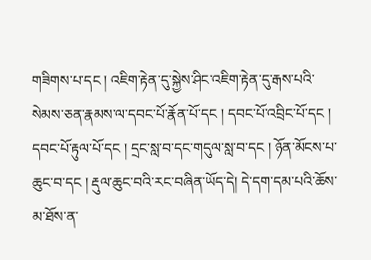གཟིགས་པ་དང ། འཇིག་རྟེན་དུ་སྐྱེས་ཤིང་འཇིག་རྟེན་དུ་རྒས་པའི་སེམས་ཅན་རྣམས་ལ་དབང་པོ་རྣོན་པོ་དང ། དབང་པོ་འབྲིང་པོ་དང ། དབང་པོ་རྟུལ་པོ་དང ། དྲང་སླ་བ་དང་གདུལ་སླ་བ་དང ། ཉོན་མོངས་པ་ཆུང་བ་དང ། རྡུལ་ཆུང་བའི་རང་བཞིན་ཡོད་དེ། དེ་དག་དམ་པའི་ཆོས་མ་ཐོས་ན་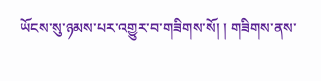ཡོངས་སུ་ཉམས་པར་འགྱུར་བ་གཟིགས་སོ། ། གཟིགས་ནས་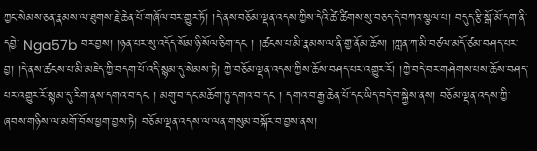ཀྱང་སེམས་ཅན་རྣམས་ལ་ཐུགས་རྗེ་ཆེན་པོ་གཞོལ་བར་གྱུར་ཏོ། །དེ་ནས་བཅོམ་ལྡན་འདས་ཀྱིས་དེའི་ཚེ་ཚིགས་སུ་བཅད་དེ་བཀའ་སྩལ་པ། བདུད་རྩི་སྒོ་མོ་དག་ནི་དབྱེ་ Nga57b བར་བྱས། །ཉན་པར་སུ་འདོད་སོམ་ཉི་སོལ་ཅིག་དང ། །ཚངས་པ་མི་རྣམས་ལ་ནི་གྱ་ནོམ་ཆོས། །ཀླན་ཀ་མི་བཙལ་མདོ་ཙམ་བཤད་པར་བྱ། །དེ་ནས་ཚངས་པ་མི་མཇེད་ཀྱི་བདག་པོ་འདི་སྙམ་དུ་སེམས་ཏེ། ཀྱེ་བཅོམ་ལྡན་འདས་ཀྱིས་ཆོས་བཤད་པར་འགྱུར་རོ། །ཀྱེ་བདེ་བར་གཤེགས་པས་ཆོས་བཤད་པར་འགྱུར་རོ་སྙམ་དུ་རིག་ནས་དགའ་བ་དང ། མགུ་བ་དང་མཆོག་ཏུ་དགའ་བ་དང ། དགའ་བ་རྒྱ་ཆེན་པོ་དང་ཡིད་བདེ་བ་སྐྱེས་ནས། བཅོམ་ལྡན་འདས་ཀྱི་ཞབས་གཉིས་ལ་མགོ་བོས་ཕྱག་བྱས་ཏེ། བཅོམ་ལྡན་འདས་ལ་ལན་གསུམ་བསྐོར་བ་བྱས་ནས།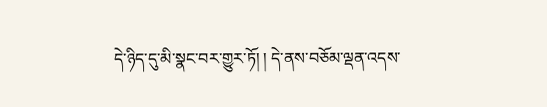དེ་ཉིད་དུ་མི་སྣང་བར་གྱུར་ཏོ། ། དེ་ནས་བཅོམ་ལྡན་འདས་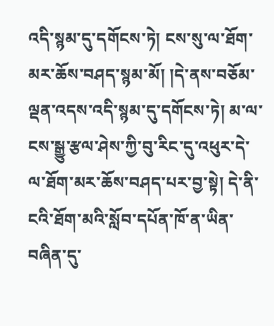འདི་སྙམ་དུ་དགོངས་ཏེ། ངས་སུ་ལ་ཐོག་མར་ཆོས་བཤད་སྙམ་མོ། །དེ་ནས་བཅོམ་ལྡན་འདས་འདི་སྙམ་དུ་དགོངས་ཏེ། མ་ལ་ངས་སྒྱུ་རྩལ་ཤེས་ཀྱི་བུ་རིང་དུ་འཕུར་དེ་ལ་ཐོག་མར་ཆོས་བཤད་པར་བྱ་སྟེ། དེ་ནི་ངའི་ཐོག་མའི་སློབ་དཔོན་ཁོ་ན་ཡིན་བཞིན་དུ་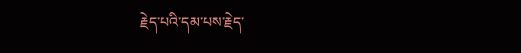རྗེད་པའི་དམ་པས་རྗེད་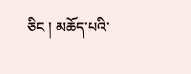ཅིང ། མཆོད་པའི་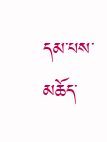དམ་པས་མཆོད་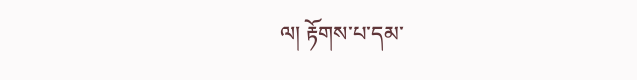ལ། རྟོགས་པ་དམ་